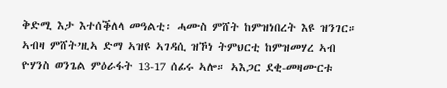ቅድሚ እታ እተሰቕለላ መዓልቲ፡ ሓሙስ ምሸት ከምዝነበረት እዩ ዝንገር። ኣብዛ ምሸት’ዚኣ ድማ ኣዝዩ ኣገዳሲ ዝኾነ ትምህርቲ ከምዝመሃረ ኣብ ዮሃንስ ወንጌል ምዕራፋት 13-17 ሰፊሩ ኣሎ። ኣእጋር ደቂ-መዛሙርቱ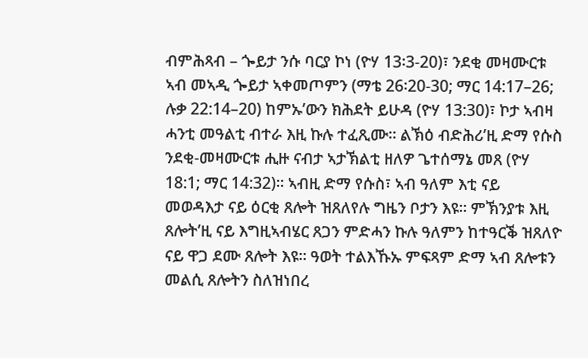ብምሕጻብ – ጐይታ ንሱ ባርያ ኮነ (ዮሃ 13፡3-20)፣ ንደቂ መዛሙርቱ ኣብ መኣዲ ጐይታ ኣቀመጦምን (ማቴ 26፡20-30; ማር 14:17–26; ሉቃ 22:14–20) ከምኡ’ውን ክሕደት ይሁዳ (ዮሃ 13:30)፣ ኮታ ኣብዛ ሓንቲ መዓልቲ ብተራ እዚ ኩሉ ተፈጺሙ። ልኽዕ ብድሕሪ’ዚ ድማ የሱስ ንደቂ-መዛሙርቱ ሒዙ ናብታ ኣታኽልቲ ዘለዎ ጌተሰማኔ መጸ (ዮሃ 18:1; ማር 14:32)። ኣብዚ ድማ የሱስ፣ ኣብ ዓለም እቲ ናይ መወዳእታ ናይ ዕርቂ ጸሎት ዝጸለየሉ ግዜን ቦታን እዩ። ምኽንያቱ እዚ ጸሎት’ዚ ናይ እግዚኣብሄር ጸጋን ምድሓን ኩሉ ዓለምን ከተዓርቕ ዝጸለዮ ናይ ዋጋ ደሙ ጸሎት እዩ። ዓወት ተልእኹኡ ምፍጻም ድማ ኣብ ጸሎቱን መልሲ ጸሎትን ስለዝነበረ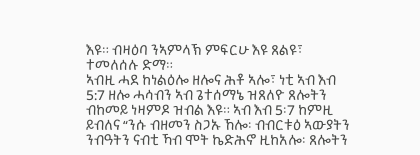እዩ። ብዛዕባ ንኣምላኽ ምፍርሁ እዩ ጸልዩ፣ ተመለሰሉ ድማ።
ኣብዚ ሓደ ከነልዕሎ ዘሎና ሕቶ ኣሎ፣ ነቲ ኣብ እብ 5:7 ዘሎ ሓሳብን ኣብ ጌተሰማኔ ዝጸለዮ ጸሎትን ብከመይ ነዛምዶ ዝብል እዩ። ኣብ እብ 5፡7 ከምዚ ይብለና “ንሱ ብዘመን ስጋኡ ኸሎ፡ ብብርቱዕ ኣውያትን ንብዓትን ናብቲ ኻብ ሞት ኬድሕኖ ዚከአሎ፡ ጸሎትን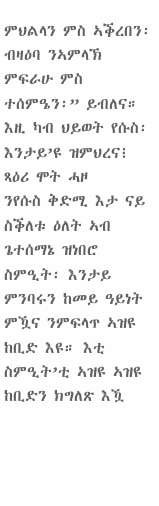ምህልላን ምስ ኣቕረበን፡ ብዛዕባ ንኣምላኽ ምፍራሁ ምስ ተሰምዔን፡” ይብለና። እዚ ካብ ህይወት የሱስ፡ እንታይ’ዩ ዝምህረና፧
ጻዕሪ ሞት ሓዞ
ንየሱስ ቅድሚ እታ ናይ ስቕለቱ ዕለት ኣብ ጌተሰማኔ ዝነበሮ ስምዒት፡ እንታይ ምንባሩን ከመይ ዓይነት ምዃና ንምፍላጥ ኣዝዩ ከቢድ እዩ። እቲ ስምዒት’ቲ ኣዝዩ ኣዝዩ ከቢድን ክግለጽ እዃ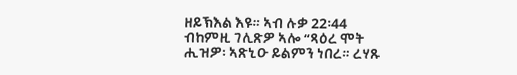ዘይኽእል እዩ። ኣብ ሉቃ 22፡44 ብከምዚ ገሊጽዎ ኣሎ “ጻዕረ ሞት ሒዝዎ፡ ኣጽኒዑ ይልምን ነበረ። ረሃጹ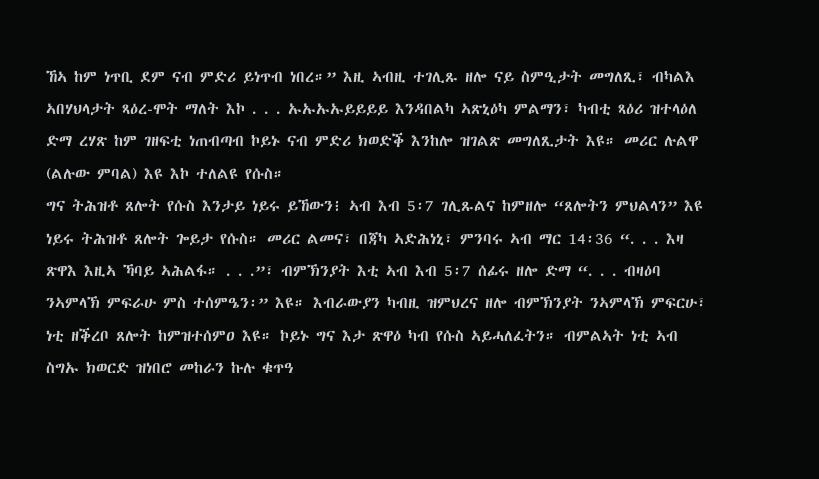ኸኣ ከም ነጥቢ ደም ናብ ምድሪ ይነጥብ ነበረ።” እዚ ኣብዚ ተገሊጹ ዘሎ ናይ ስምዒታት መግለጺ፣ ብካልእ ኣበሃህላታት ጻዕረ-ሞት ማለት እኮ . . . ኡኡኡኡይይይይ እንዳበልካ ኣጽኒዕካ ምልማን፣ ካብቲ ጻዕሪ ዝተላዕለ ድማ ረሃጽ ከም ገዘፍቲ ነጠብጣብ ኮይኑ ናብ ምድሪ ክወድቕ እንከሎ ዝገልጽ መግለጺታት እዩ። መሪር ሉልዋ (ልሉው ምባል) እዩ እኮ ተለልዩ የሱስ።
ግና ትሕዝቶ ጸሎት የሱስ እንታይ ነይሩ ይኸውን፧ ኣብ እብ 5፡7 ገሊጹልና ከምዘሎ “ጸሎትን ምህልላን” እዩ ነይሩ ትሕዝቶ ጸሎት ጐይታ የሱስ። መሪር ልመና፣ በጃካ ኣድሕነኒ፣ ምንባሩ ኣብ ማር 14፡36 “. . . እዛ ጽዋእ እዚኣ ኻባይ ኣሕልፋ። . . .”፣ ብምኽንያት እቲ ኣብ እብ 5፡7 ሰፊሩ ዘሎ ድማ “. . . ብዛዕባ ንኣምላኽ ምፍራሁ ምስ ተሰምዔን፡” እዩ። እብራውያን ካብዚ ዝምህረና ዘሎ ብምኽንያት ንኣምላኽ ምፍርሁ፣ ነቲ ዘቕረቦ ጸሎት ከምዝተሰምዐ እዩ። ኮይኑ ግና እታ ጽዋዕ ካብ የሱስ ኣይሓለፈትን። ብምልኣት ነቲ ኣብ ስግኡ ክወርድ ዝነበሮ መከራን ኩሉ ቁጥዓ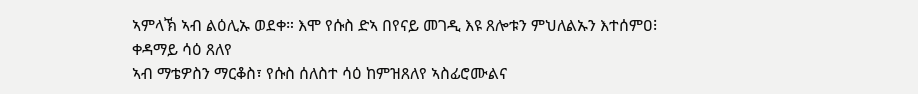ኣምላኽ ኣብ ልዕሊኡ ወደቀ። እሞ የሱስ ድኣ በየናይ መገዲ እዩ ጸሎቱን ምህለልኡን እተሰምዐ፧
ቀዳማይ ሳዕ ጸለየ
ኣብ ማቴዎስን ማርቆስ፣ የሱስ ሰለስተ ሳዕ ከምዝጸለየ ኣስፊሮሙልና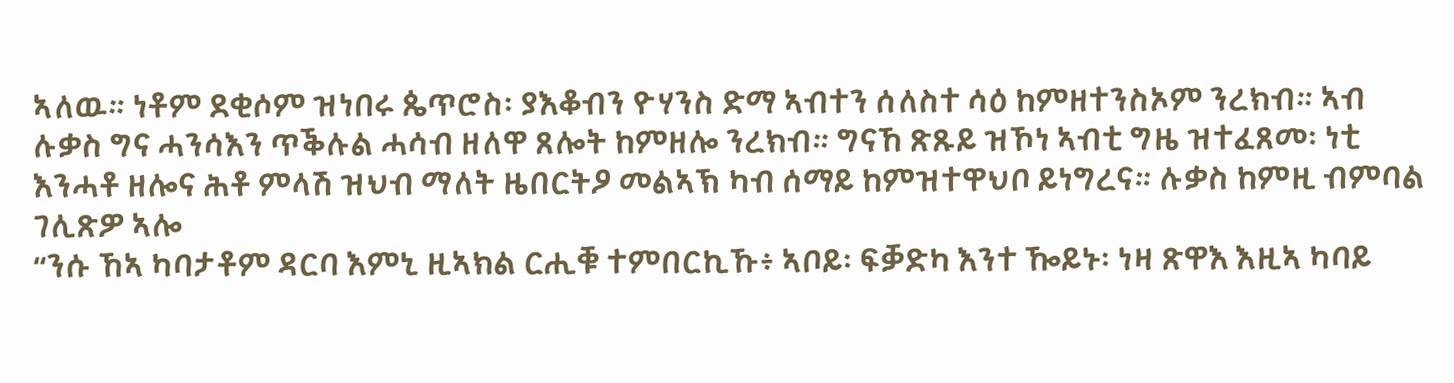ኣለዉ። ነቶም ደቂሶም ዝነበሩ ጴጥሮስ፡ ያእቆብን ዮሃንስ ድማ ኣብተን ሰለስተ ሳዕ ከምዘተንስኦም ንረክብ። ኣብ ሉቃስ ግና ሓንሳእን ጥቕሉል ሓሳብ ዘለዋ ጸሎት ከምዘሎ ንረክብ። ግናኸ ጽጹይ ዝኾነ ኣብቲ ግዜ ዝተፈጸመ፡ ነቲ እንሓቶ ዘሎና ሕቶ ምላሽ ዝህብ ማለት ዜበርትዖ መልኣኽ ካብ ሰማይ ከምዝተዋህቦ ይነግረና። ሉቃስ ከምዚ ብምባል ገሊጽዎ ኣሎ
“ንሱ ኸኣ ካባታቶም ዳርባ እምኒ ዚኣክል ርሒቑ ተምበርኪኹ፥ ኣቦይ፡ ፍቓድካ እንተ ዀይኑ፡ ነዛ ጽዋእ እዚኣ ካባይ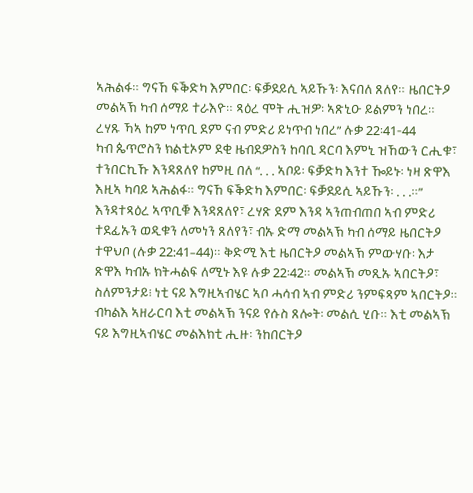ኣሕልፋ። ግናኸ ፍቕድካ እምበር፡ ፍቓደይሲ ኣይኹን፡ እናበለ ጸለየ። ዜበርትዖ መልኣኽ ካብ ሰማይ ተራእዮ። ጻዕረ ሞት ሒዝዎ፡ ኣጽኒዑ ይልምን ነበረ። ረሃጹ ኻኣ ከም ነጥቢ ደም ናብ ምድሪ ይነጥብ ነበረ” ሉቃ 22፡41-44
ካብ ጴጥሮስን ክልቲኦም ደቂ ዜብደዎስን ከባቢ ዳርባ እምኒ ዝኸውን ርሒቁ፣ ተንበርኪኹ እንዳጸለየ ከምዚ በለ “. . . ኣቦይ፡ ፍቓድካ እንተ ዀይኑ፡ ነዛ ጽዋእ እዚኣ ካባይ ኣሕልፋ። ግናኸ ፍቕድካ እምበር፡ ፍቓደይሲ ኣይኹን፡ . . .።” እንዳተጻዕረ ኣጥቢቑ እንዳጸለየ፣ ረሃጽ ደም እንዳ ኣንጠብጠበ ኣብ ምድሪ ተደፊኡን ወዲቁን ለመነን ጸለየን፣ ብኡ ድማ መልኣኽ ካብ ሰማይ ዜበርትዖ ተዋህቦ (ሉቃ 22:41–44)። ቅድሚ እቲ ዜበርትዖ መልኣኽ ምውሃቡ፡ እታ ጽዋእ ካብኡ ክትሓልፍ ለሚኑ እዩ ሉቃ 22፡42። መልኣኽ መጺኡ ኣበርትዖ፣ ስለምንታይ፧ ነቲ ናይ እግዚኣብሄር ኣቦ ሓሳብ ኣብ ምድሪ ንምፍጻም ኣበርትዖ። ብካልእ ኣዘራርባ እቲ መልኣኽ ንናይ የሱስ ጸሎት፡ መልሲ ሂቡ። እቲ መልኣኽ ናይ እግዚኣብሄር መልእክቲ ሒዙ፡ ንከበርትዖ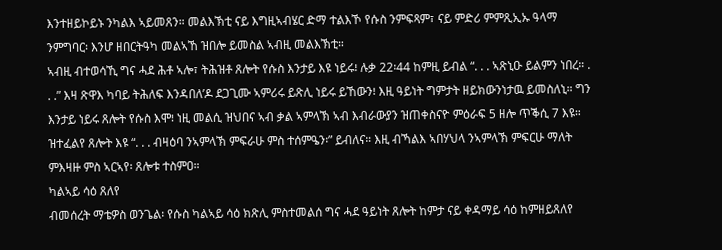እንተዘይኮይኑ ንካልእ ኣይመጸን። መልእኽቲ ናይ እግዚኣብሄር ድማ ተልእኾ የሱስ ንምፍጻም፣ ናይ ምድሪ ምምጺኢኡ ዓላማ ንምግባር፡ እንሆ ዘበርትዓካ መልኣኸ ዝበሎ ይመስል ኣብዚ መልእኽቲ።
ኣብዚ ብተወሳኺ ግና ሓደ ሕቶ ኣሎ፣ ትሕዝቶ ጸሎት የሱስ እንታይ እዩ ነይሩ፧ ሉቃ 22፡44 ከምዚ ይብል “. . . ኣጽኒዑ ይልምን ነበረ። . . .” እዛ ጽዋእ ካባይ ትሕለፍ እንዳበለ’ዶ ደጋጊሙ ኣምሪሩ ይጽሊ ነይሩ ይኸውን፧ እዚ ዓይነት ግምታት ዘይክውንነታዉ ይመስለኒ። ግን እንታይ ነይሩ ጸሎት የሱስ እሞ፧ ነዚ መልሲ ዝህበና ኣብ ቃል ኣምላኽ ኣብ እብራውያን ዝጠቀስናዮ ምዕራፍ 5 ዘሎ ጥቕሲ 7 እዩ። ዝተፈልየ ጸሎት እዩ “. . . ብዛዕባ ንኣምላኽ ምፍራሁ ምስ ተሰምዔን፡” ይብለና። እዚ ብኻልእ ኣበሃህላ ንኣምላኽ ምፍርሁ ማለት ምእዛዙ ምስ ኣርኣየ፡ ጸሎቱ ተስምዐ።
ካልኣይ ሳዕ ጸለየ
ብመሰረት ማቴዎስ ወንጌል፡ የሱስ ካልኣይ ሳዕ ክጽሊ ምስተመልሰ ግና ሓደ ዓይነት ጸሎት ከምታ ናይ ቀዳማይ ሳዕ ከምዘይጸለየ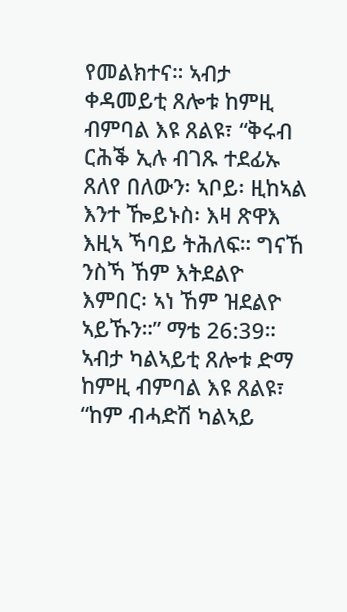የመልክተና። ኣብታ ቀዳመይቲ ጸሎቱ ከምዚ ብምባል እዩ ጸልዩ፣ “ቅሩብ ርሕቕ ኢሉ ብገጹ ተደፊኡ ጸለየ በለውን፡ ኣቦይ፡ ዚከኣል እንተ ዀይኑስ፡ እዛ ጽዋእ እዚኣ ኻባይ ትሕለፍ። ግናኸ ንስኻ ኸም እትደልዮ እምበር፡ ኣነ ኸም ዝደልዮ ኣይኹን።” ማቴ 26:39። ኣብታ ካልኣይቲ ጸሎቱ ድማ ከምዚ ብምባል እዩ ጸልዩ፣ “ከም ብሓድሽ ካልኣይ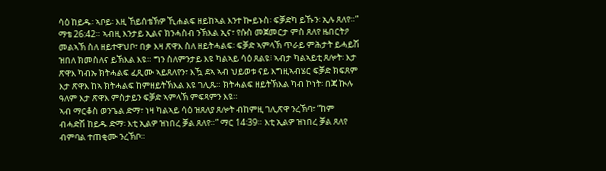ሳዕ ከይዱ፡ ኣቦይ፡ እዚ ኸይሰቴኽዎ ኺሐልፍ ዘይከኣል እንተ ኰይኑስ፡ ፍቓድካ ይኹን፡ ኢሉ ጸለየ።” ማቴ 26:42። ኣብዚ እንታይ ኢልና ክንሓስብ ንኽእል ኢና፣ የሱስ መጀመርታ ምስ ጸለየ ዜበርትዖ መልኣኽ ስለ ዘይተዋህቦ፣ በቃ እዛ ጽዋእ ስለ ዘይትሓልፍ፡ ፍቓድ ኣምላኽ ጥራይ ምሕታት ይሓይሽ ዝበለ ክመስለና ይኽእል እዩ። ግን ስለምንታይ እዩ ካልኣይ ሳዕ ጸልዩ፧ ኣብታ ካልኣይቲ ጸሎት፡ እታ ጽዋእ ካብኡ ክትሓልፍ ፈጺሙ ኣይጸለየን፣ እዃ ደኣ ኣብ ህይወቱ ናይ እግዚኣብሄር ፍቓድ ክፍጸም እታ ጽዋእ ከኣ ክትሓልፍ ከምዘይትኽእል እዩ ገሊጹ። ክትሓልፍ ዘይትኽእል ካብ ኮነት፡ በጃ ኲሉ ዓለም እታ ጽዋእ ምስታይን ፍቓድ ኣምላኽ ምፍጻምን እዩ።
ኣብ ማርቆስ ወንጌል ድማ፣ ነዛ ካልኣይ ሳዕ ዝጸለያ ጸሎት ብከምዚ ገሊጽዋ ንረኽባ፣ “ከም ብሓድሽ ከይዱ ድማ፡ እቲ ኢልዎ ዝነበረ ቓል ጸለየ።” ማር 14፡39። እቲ ኢልዎ ዝነበረ ቓል ጸለየ ብምባል ተጠቂሙ ንረኽቦ።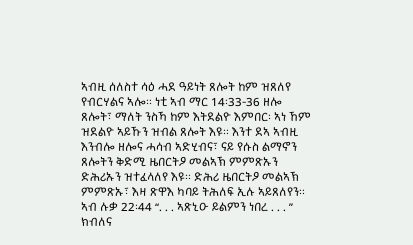ኣብዚ ሰለስተ ሳዕ ሓደ ዓይነት ጸሎት ከም ዝጸለየ የብርሃልና ኣሎ። ነቲ ኣብ ማር 14፡33-36 ዘሎ ጸሎት፣ ማለት ንስኻ ከም እትደልዮ እምበር፡ ኣነ ኸም ዝደልዮ ኣይኹን ዝብል ጸሎት እዩ። እንተ ደኣ ኣብዚ እንብሎ ዘሎና ሓሳብ ኣድሂብና፣ ናይ የሱስ ልማኖን ጸሎትን ቅድሚ ዜበርትዖ መልኣኽ ምምጽኡን ድሕሪኡን ዝተፈላለየ እዩ። ድሕሪ ዜበርትዖ መልኣኽ ምምጽኡ፣ እዛ ጽዋእ ካባይ ትሕለፍ ኢሉ ኣይጸለየን። ኣብ ሉቃ 22፡44 “. . . ኣጽኒዑ ይልምን ነበረ . . . ” ክብለና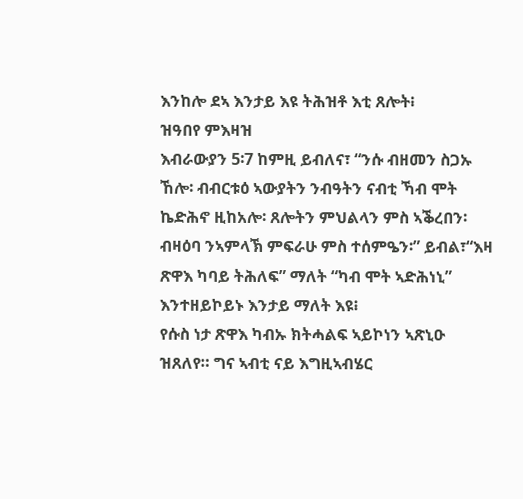እንከሎ ደኣ እንታይ እዩ ትሕዝቶ እቲ ጸሎት፧
ዝዓበየ ምእዛዝ
እብራውያን 5፡7 ከምዚ ይብለና፣ “ንሱ ብዘመን ስጋኡ ኸሎ፡ ብብርቱዕ ኣውያትን ንብዓትን ናብቲ ኻብ ሞት ኬድሕኖ ዚከአሎ፡ ጸሎትን ምህልላን ምስ ኣቕረበን፡ ብዛዕባ ንኣምላኽ ምፍራሁ ምስ ተሰምዔን፡” ይብል፣“እዛ ጽዋእ ካባይ ትሕለፍ” ማለት “ካብ ሞት ኣድሕነኒ” እንተዘይኮይኑ እንታይ ማለት እዩ፧
የሱስ ነታ ጽዋእ ካብኡ ክትሓልፍ ኣይኮነን ኣጽኒዑ ዝጸለየ። ግና ኣብቲ ናይ እግዚኣብሄር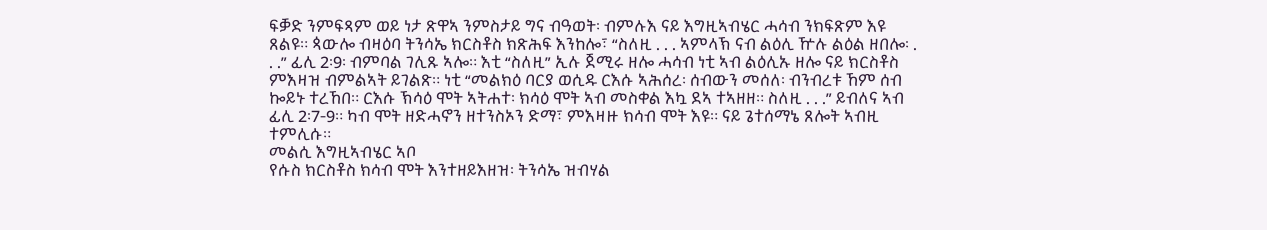ፍቓድ ንምፍጻም ወይ ነታ ጽዋኣ ንምስታይ ግና ብዓወት፡ ብምሉእ ናይ እግዚኣብሄር ሓሳብ ንክፍጽም እዩ ጸልዩ። ጳውሎ ብዛዕባ ትንሳኤ ክርስቶስ ክጽሕፍ እንከሎ፣ “ስለዚ . . . ኣምላኽ ናብ ልዕሊ ዅሉ ልዕል ዘበሎ፡ . . .” ፊሊ 2፡9፡ ብምባል ገሊጹ ኣሎ። እቲ “ስለዚ” ኢሉ ጀሚሩ ዘሎ ሓሳብ ነቲ ኣብ ልዕሊኡ ዘሎ ናይ ክርስቶስ ምእዛዝ ብምልኣት ይገልጽ። ነቲ “መልክዕ ባርያ ወሲዱ ርእሱ ኣሕሰረ፡ ሰብውን መሰለ፡ ብንብረቱ ኸም ሰብ ኰይኑ ተረኸበ። ርእሱ ኽሳዕ ሞት ኣትሐተ፡ ክሳዕ ሞት ኣብ መስቀል እኳ ደኣ ተኣዘዘ። ስለዚ . . .” ይብለና ኣብ ፊሊ 2፡7-9። ካብ ሞት ዘድሓኖን ዘተንስኦን ድማ፣ ምእዛዙ ክሳብ ሞት እዩ። ናይ ጌተሰማኔ ጸሎት ኣብዚ ተምሊሱ።
መልሲ እግዚኣብሄር ኣቦ
የሱስ ክርስቶስ ክሳብ ሞት እንተዘይእዘዝ፡ ትንሳኤ ዝብሃል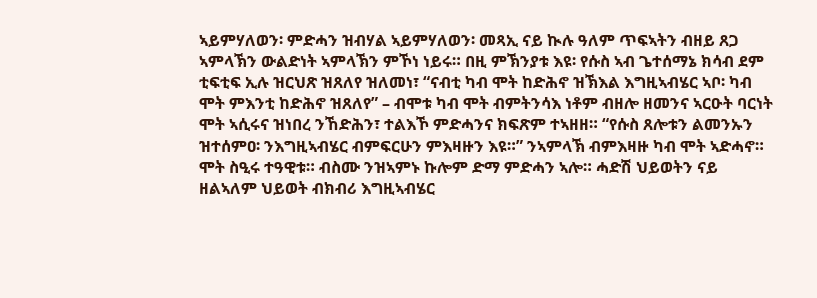ኣይምሃለወን፡ ምድሓን ዝብሃል ኣይምሃለወን፡ መጻኢ ናይ ኲሉ ዓለም ጥፍኣትን ብዘይ ጸጋ ኣምላኽን ውልድነት ኣምላኽን ምኾነ ነይሩ። በዚ ምኽንያቱ እዩ፡ የሱስ ኣብ ጌተሰማኔ ክሳብ ደም ቲፍቲፍ ኢሉ ዝርህጽ ዝጸለየ ዝለመነ፣ “ናብቲ ካብ ሞት ከድሕኖ ዝኽእል እግዚኣብሄር ኣቦ፡ ካብ ሞት ምእንቲ ከድሕኖ ዝጸለየ” – ብሞቱ ካብ ሞት ብምትንሳእ ነቶም ብዘሎ ዘመንና ኣርዑት ባርነት ሞት ኣሲሩና ዝነበረ ንኸድሕን፣ ተልእኾ ምድሓንና ክፍጽም ተኣዘዘ። “የሱስ ጸሎቱን ልመንኡን ዝተሰምዐ፡ ንእግዚኣብሄር ብምፍርሁን ምእዛዙን እዩ።” ንኣምላኽ ብምእዛዙ ካብ ሞት ኣድሓኖ። ሞት ስዒሩ ተዓዊቱ። ብስሙ ንዝኣምኑ ኩሎም ድማ ምድሓን ኣሎ። ሓድሽ ህይወትን ናይ ዘልኣለም ህይወት ብክብሪ እግዚኣብሄር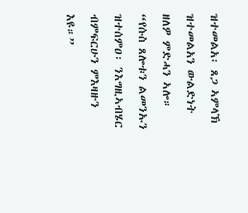ዝተመልአ፡ ጸጋ ኣምላኽ ዝተመልአን ውልድነት ዘለዎ ምድሓን ኣሎ።
“የሱስ ጸሎቱን ልመንኡን ዝተሰምዐ፡ ንእግዚኣብሄር ብምፍርሁን ምእዛዙን እዩ።”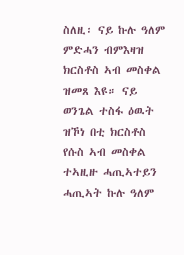ስለዚ፡ ናይ ኩሉ ዓለም ምድሓን ብምእዛዝ ክርስቶስ ኣብ መስቀል ዝመጸ እዩ። ናይ ወንጌል ተስፋ ዕዉት ዝኾነ በቲ ክርስቶስ የሱስ ኣብ መስቀል ተኣዚዙ ሓጢኣተይን ሓጢኣት ኩሉ ዓለም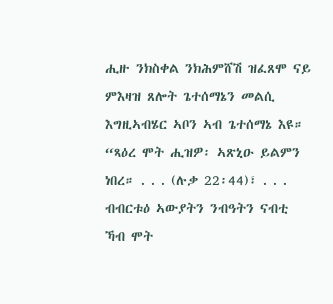ሒዙ ንክስቀል ንክሕምሸሽ ዝፈጸሞ ናይ ምእዛዝ ጸሎት ጌተሰማኔን መልሲ እግዚኣብሄር ኣቦን ኣብ ጌተሰማኔ እዩ። “ጻዕረ ሞት ሒዝዎ፡ ኣጽኒዑ ይልምን ነበረ። . . . (ሉቃ 22፡44)፣ . . . ብብርቱዕ ኣውያትን ንብዓትን ናብቲ ኻብ ሞት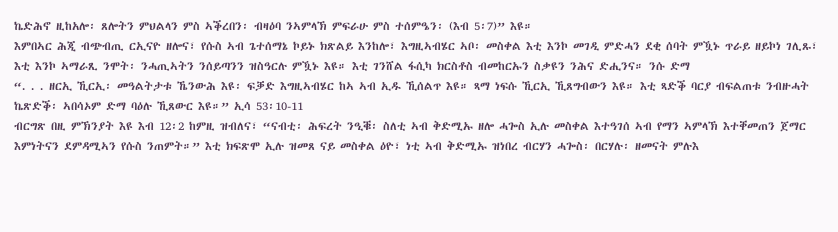ኬድሕኖ ዚከአሎ፡ ጸሎትን ምህልላን ምስ ኣቕረበን፡ ብዛዕባ ንኣምላኽ ምፍራሁ ምስ ተሰምዔን፡ (እብ 5፡7)” እዩ።
እምበኣር ሕጂ ብጭብጢ ርኢናዮ ዘሎና፣ የሱስ ኣብ ጌተሰማኔ ኮይኑ ክጽልይ እንከሎ፣ እግዚኣብሄር ኣቦ፡ መስቀል እቲ እንኮ መገዲ ምድሓን ደቂ ሰባት ምዃኑ ጥራይ ዘይኮነ ገሊጹ፣ እቲ እንኮ ኣማራጺ ንሞት፡ ንሓጢኣትን ንሰይጣንን ዝስዓርሉ ምዃኑ እዩ። እቲ ገንሸል ፋሲካ ክርስቶስ ብመከርኡን ስቃዩን ንሕና ድሒንና። ንሱ ድማ
“. . . ዘርኢ ኺርኢ፡ መዓልትታቱ ኼንውሕ እዩ፡ ፍቓድ እግዚኣብሄር ከኣ ኣብ ኢዱ ኺሰልጥ እዩ። ጻማ ነፍሱ ኺርኢ ኺጸግብውን እዩ። እቲ ጻድቕ ባርያ ብፍልጠቱ ንብዙሓት ኬጽድቕ፡ ኣበሳኦም ድማ ባዕሉ ኺጸውር እዩ።” ኢሳ 53፡10-11
ብርግጽ በዚ ምኽንያት እዩ እብ 12፡2 ከምዚ ዝብለና፣ “ናብቲ፡ ሕፍረት ንዒቑ፡ ስለቲ ኣብ ቅድሚኡ ዘሎ ሓጐስ ኢሉ መስቀል እተዓገሰ ኣብ የማን ኣምላኽ እተቐመጠን ጀማር እምነትናን ደምዳሚኣን የሱስ ንጠምት።” እቲ ክፍጽሞ ኢሉ ዝመጸ ናይ መስቀል ዕዮ፣ ነቲ ኣብ ቅድሚኡ ዝነበረ ብርሃን ሓጐስ፡ በርሃሉ፡ ዘመናት ምሉእ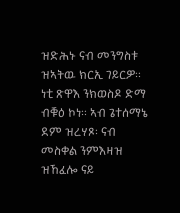ዝድሕኑ ናብ መንግስቱ ዝኣትዉ ክርኢ ገይርዎ። ነቲ ጽዋእ ንክወስዶ ድማ ብቑዕ ኮነ። ኣብ ጌተሰማኔ ደም ዝረሃጾ፡ ናብ መስቀል ንምእዛዝ ዝኸፈሎ ናይ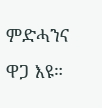ምድሓንና ዋጋ እዩ።